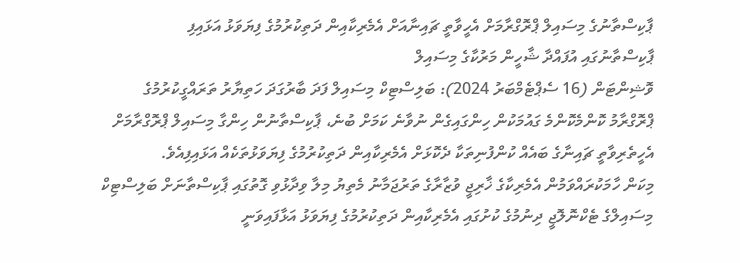ޕާކިސްތާނުގެ މިސައިލް ޕްރޮގްރާމަށް އެހީވާތީ ޗައިނާއަށް އެމެރިކާއިން ދަތިކުރުމުގެ ފިޔަވަޅު އަޅައިފި
ޕާކިސްތާނުގައި އުފައްދާ ޝާހީން މަރުކާގެ މިސައިލް
ވޮޝިންޓަން (16 ސެޕްޓެމްބަރު 2024): ބަލިސްޓިކް މިސައިލް ފަދަ ބާރުގަދަ ހަތިޔާރު ތަރައްގީކުރުމުގެ ޕްރޮގްރާމު ކޮންމެކޮންމެ ގައުމަކުން ހިންގައިގެން ނުވާނެ ކަމަށް ބުނެ، ޕާކިސްތާނުން ހިންގާ މިސައިލް ޕްރޮގްރާމަށް އެހީތެރިވާތީ ޗައިނާގެ ބައެއް ކުންފުނިތަކާ ދެކޮޅަށް އެމެރިކާއިން ދަތިކުރުމުގެ ފިޔަވަޅުތަކެއް އަޅައިފިއެވެ.
މިކަން ހާމަކުރައްވަމުން އެމެރިކާގެ ޚާރިޖީ ވުޒާރާގެ ތަރުޖަމާނު މެތިޔު މިލާ ވިދާޅުވި ގޮތުގައި ޕާކިސްތާނަށް ބަލިސްޓިކް މިސައިލްގެ ޓެކްނޮލޮޖީ ދިނުމުގެ ކުށުގައި އެމެރިކާއިން ދަތިކުރުމުގެ ފިޔަވަޅު އަޅާފައިވަނީ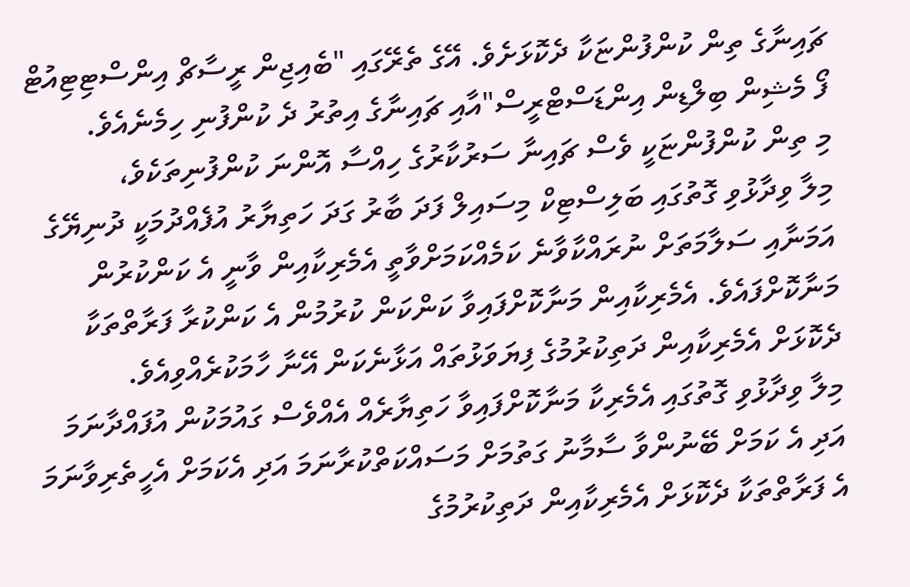ޗައިނާގެ ތިން ކުންފުންޏަކާ ދެކޮޅަށެވެ. އޭގެ ތެރޭގައި "ބެއިޖިން ރީސާޗް އިންސްޓިޓިއުޓް ފޯ މެޝިން ބިލްޑިން އިންޑަސްޓްރީސް"އާއި ޗައިނާގެ އިތުރު ދެ ކުންފުނި ހިމެނެއެވެ.
މި ތިން ކުންފުންޏަކީ ވެސް ޗައިނާ ސަރުކާރުގެ ހިއްސާ އޮންނަ ކުންފުނިތަކެވެ،
މިލާ ވިދާޅުވި ގޮތުގައި ބަލިސްޓިކް މިސައިލް ފަދަ ބާރު ގަދަ ހަތިޔާރު އުފެއްދުމަކީ ދުނިޔޭގެ އަމަނާއި ސަލާމަތަށް ނުރައްކާވާނެ ކަމެއްކަމަށްވާތީ އެމެރިކާއިން ވާނީ އެ ކަންކުރުން މަނާކޮށްފައެވެ. އެމެރިކާއިން މަނާކޮށްފައިވާ ކަންކަން ކުރުމުން އެ ކަންކުރާ ފަރާތްތަކާ ދެކޮޅަށް އެމެރިކާއިން ދަތިކުރުމުގެ ފިޔަވަޅުތައް އަޅާނެކަން އޭނާ ހާމަކުރެއްވިއެވެ.
މިލާ ވިދާޅުވި ގޮތުގައި އެމެރިކާ މަނާކޮށްފައިވާ ހަތިޔާރެއް އެއްވެސް ގައުމަކުން އުފައްދާނަމަ އަދި އެ ކަމަށް ބޭނުންވާ ސާމާނު ގަތުމަށް މަސައްކަތްކުރާނަމަ އަދި އެކަމަށް އެހީތެރިވާނަމަ އެ ފަރާތްތަކާ ދެކޮޅަށް އެމެރިކާއިން ދަތިކުރުމުގެ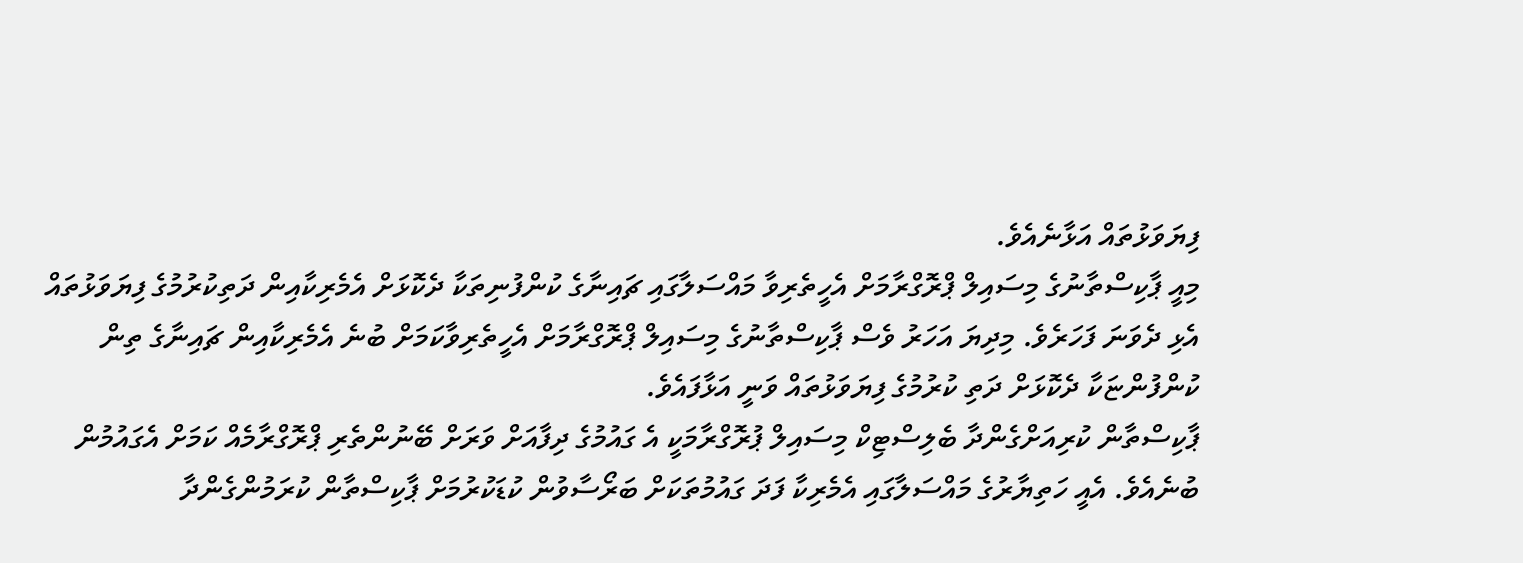ފިޔަވަޅުތައް އަޅާނެއެވެ.
މިއީ ޕާކިސްތާނުގެ މިސައިލް ޕްރޮގްރާމަށް އެހީތެރިވާ މައްސަލާގައި ޗައިނާގެ ކުންފުނިތަކާ ދެކޮޅަށް އެމެރިކާއިން ދަތިކުރުމުގެ ފިޔަވަޅުތައް އެޅި ދެވަނަ ފަހަރެވެ. މިދިޔަ އަހަރު ވެސް ޕާކިސްތާނުގެ މިސައިލް ޕްރޮގްރާމަށް އެހީތެރިވާކަމަށް ބުނެ އެމެރިކާއިން ޗައިނާގެ ތިން ކުންފުންޏަކާ ދެކޮޅަށް ދަތި ކުރުމުގެ ފިޔަވަޅުތައް ވަނީ އަޅާފައެވެ.
ޕާކިސްތާން ކުރިއަށްގެންދާ ބެލިސްޓިކް މިސައިލް ޕުރޮގްރާމަކީ އެ ގައުމުގެ ދިފާއަށް ވަރަށް ބޭނުންތެރި ޕްރޮގްރާމެއް ކަމަށް އެގައުމުން ބުނެއެވެ. އެއީ ހަތިޔާރުގެ މައްސަލާގައި އެމެރިކާ ފަދަ ގައުމުތަކަށް ބަރޯސާވުން ކުޑަކުރުމަށް ޕާކިސްތާން ކުރަމުންގެންދާ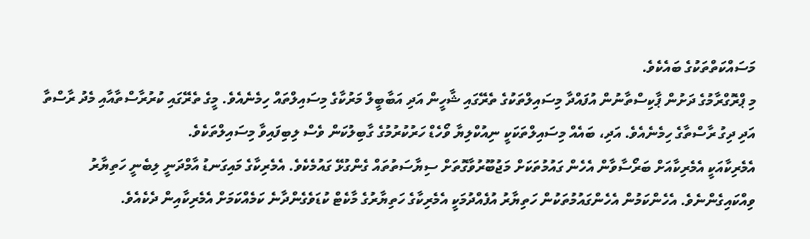މަސައްކަތްތަކުގެ ބައެކެވެ.
މި ޕްރޮގްރާމުގެ ދަށުން ޕާކިސްތާނުން އުފައްދާ މިސައިލްތަކުގެ ތެރޭގައި ޝާހީން އަދި އަބާބީލް މަރުކާގެ މިސައިލްތައް ހިމެނެއެވެ. މީގެ ތެރޭގައި ކުރުރާސްތާއާއި މެދު ރާސްތާ އަދި ދިގު ރާސްތާގެ ހިމެނެއެވެ. އަދި، ބައެއް މިސައިލްތަކަކީ ނިއުކްލިޔާ ވޯހެޑް ހަރުކުރުމުގެ ގާބިލުކަން ވެސް ލިބިފައިވާ މިސައިލްތަކެވެ.
އެމެރިކާއަކީ އެމެރިކާއަށް ބަރޯސާވާން އެހެން ގައުމުތަކަށް މަޖުބޫރުވާގޮތަށް ސިޔާސަތުތައް ގެންގުޅޭ ގައުމެކެވެ. އެމެރިކާގެ މައިގަނޑު އާމްދަނީ ލިބެނީ ހަތިޔާރު ވިއްކައިގެންނެވެ. އެހެންކަމުން އެހެންގައުމުތަކުން ހަތިޔާރު އުފެއްދުމަކީ އެމެރިކާގެ ހަތިޔާރުގެ މާކެޓް ކުޑަވެގެންދާނެ ކަމެއްކަމަށް އެމެރިކާއިން ދެކެއެވެ.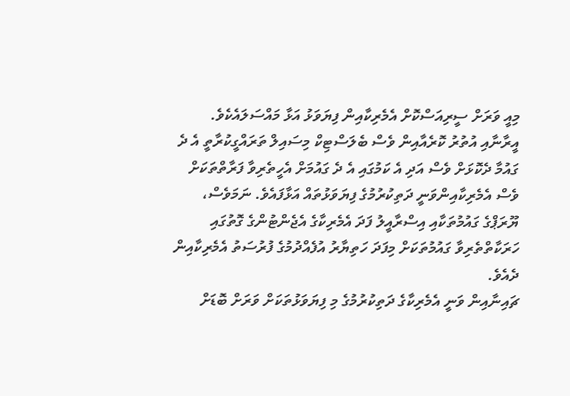މިއީ ވަރަށް ސީރިއަސްކޮށް އެމެރިކާއިން ފިޔަވަޅު އަޅާ މައްސަލައެކެވެ.
އީރާނާއި އުތުރު ކޮރެއާއިން ވެސް ބެލަސްޓިކް މިސައިލް ތަރައްގީކުރާތީ އެ ދެ ގައުމާ ދެކޮޅަށް ވެސް އަދި އެ ކަމުގައި އެ ދެ ގައުމަށް އެހީތެރިވާ ފަރާތްތަކަށް ވެސް އެމެރިކާއިންވަނީ ދަތިކުރުމުގެ ފިޔަވަޅުތައް އަޅާފައެވެ. ނަމަވެސް، ޔޫރަޕްގެ ގައުމުތަކާއި އިސްރާއީލު ފަދަ އެމެރިކާގެ އެޖެންޓުންގެ ގޮތުގައި ހަރަކާތްތެރިވާ ގައުމުތަކަށް މިފަދަ ހަތިޔާރު އުފެއްދުމުގެ ފުރުސަތު އެމެރިކާއިން ދެއެވެ.
ޗައިނާއިން ވަނީ އެމެރިކާގެ ދަތިކުރުމުގެ މި ފިޔަވަޅުތަކަށް ވަރަށް ބޮޑަށް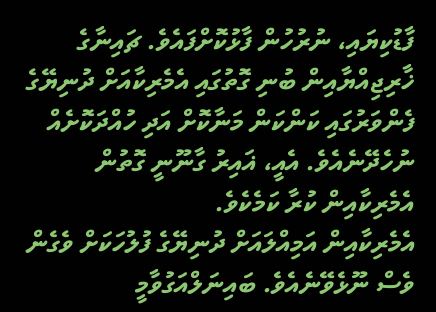ފާޑުކިޔައި، ނުރުހުން ފާޅުކޮށްފައެވެ. ޗައިނާގެ ޚާރިޖިއްޔާއިން ބުނި ގޮތުގައި އެމެރިކާއަށް ދުނިޔޭގެ ފެންވަރުގައި ކަންކަން މަނާކޮށް އަދި ހުއްދަކޮށެއް ނުހެދޭނެއެވެ. އެއީ، ޣައިރު ގާނޫނީ ގޮތުން އެމެރިކާއިން ކުރާ ކަމެކެވެ.
އެމެރިކާއިން އަމިއްލައަށް ދުނިޔޭގެ ފުލުހަކަށް ވެގެން ވެސް ނޫޅެވޭނެއެވެ. ބައިނަލްއަގުވާމީ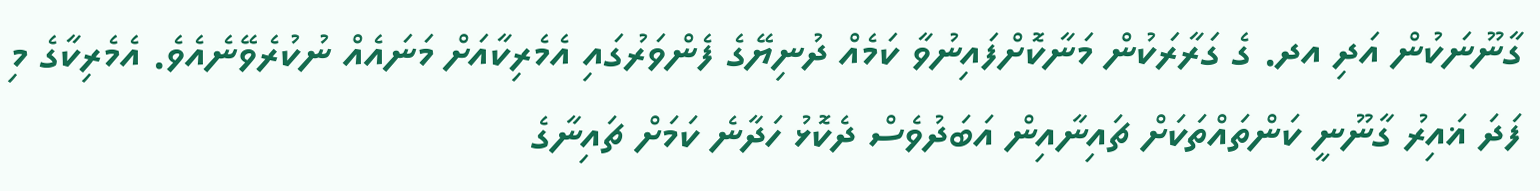ގާނޫނަކުން އަދި އދ. ގެ ގަރާރަކުން މަނާކޮށްފައިނުވާ ކަމެއް ދުނިޔޭގެ ފެންވަރުގައި އެމެރިކާއަށް މަނައެއް ނުކުރެވޭނެއެވެ. އެމެރިކާގެ މި ފަދަ ޣައިރު ގާނޫނީ ކަންތައްތަކަށް ޗައިނާއިން އަބަދުވެސް ދެކޮޅު ހަދާނެ ކަމަށް ޗައިނާގެ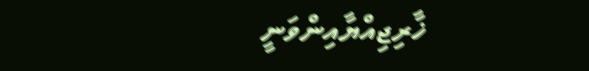ޚާރިޖިއްޔާއިންވަނީ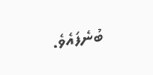ބުނެފައެވެ.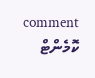comment ކޮމެންޓް